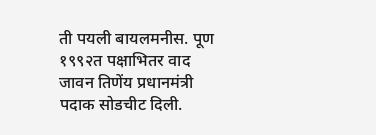ती पयली बायलमनीस. पूण १९९२त पक्षाभितर वाद जावन तिणेंय प्रधानमंत्री पदाक सोडचीट दिली.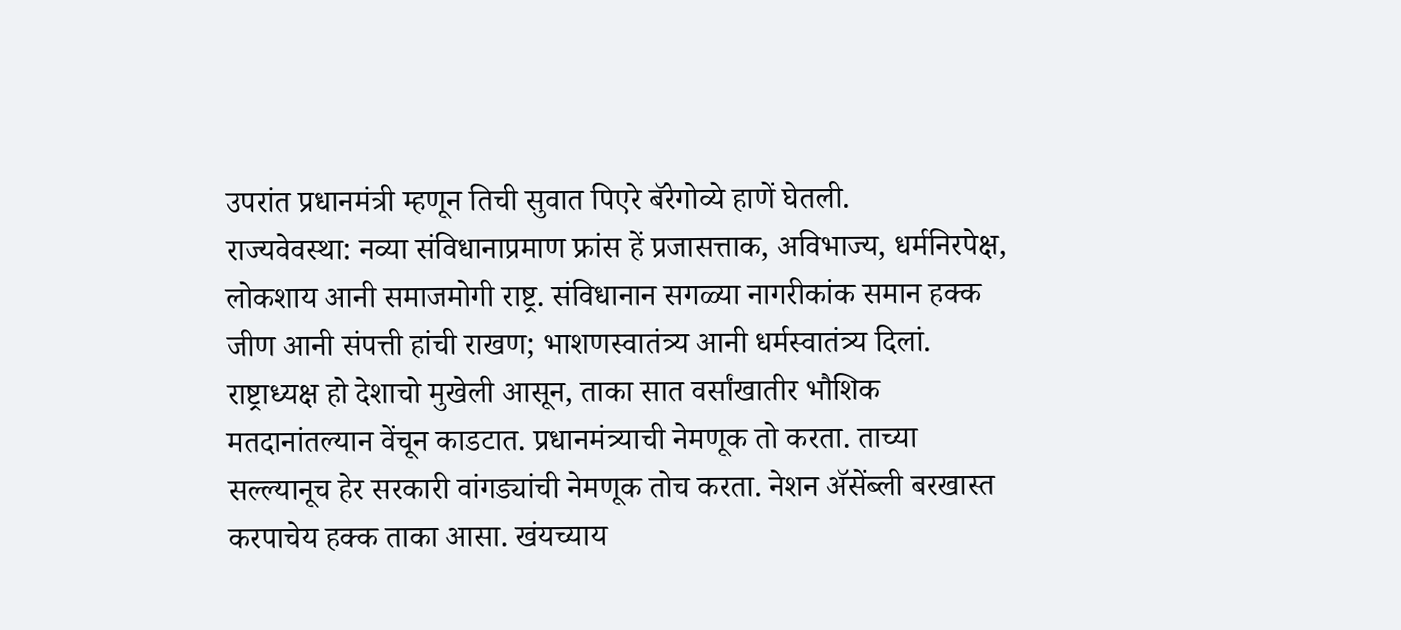उपरांत प्रधानमंत्री म्हणून तिची सुवात पिएरे बॅरेगोव्ये हाणें घेतली.
राज्यवेवस्था: नव्या संविधानाप्रमाण फ्रांस हें प्रजासत्ताक, अविभाज्य, धर्मनिरपेक्ष, लोकशाय आनी समाजमोगी राष्ट्र. संविधानान सगळ्या नागरीकांक समान हक्क जीण आनी संपत्ती हांची राखण; भाशणस्वातंत्र्य आनी धर्मस्वातंत्र्य दिलां. राष्ट्राध्यक्ष हो देशाचो मुखेली आसून, ताका सात वर्सांखातीर भौशिक मतदानांतल्यान वेंचून काडटात. प्रधानमंत्र्याची नेमणूक तो करता. ताच्या सल्ल्यानूच हेर सरकारी वांगड्यांची नेमणूक तोच करता. नेशन ॲसेंब्ली बरखास्त करपाचेय हक्क ताका आसा. खंयच्याय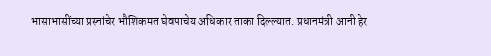भासाभासींच्या प्रस्नांचेर भौशिकमत घेवपाचेय अधिकार ताका दिल्ल्यात. प्रधानमंत्री आनी हेर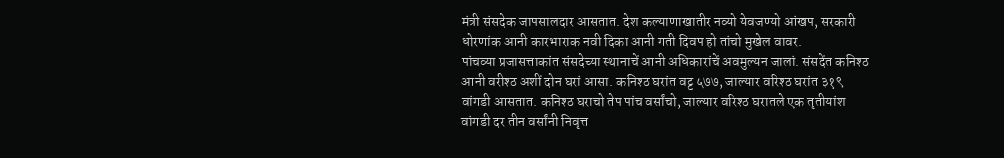मंत्री संसदेक जापसालदार आसतात. देश कल्याणाखातीर नव्यो येवजण्यो आंखप, सरकारी धोरणांक आनी कारभाराक नवी दिका आनी गती दिवप हो तांचो मुखेल वावर.
पांचव्या प्रजासत्ताकांत संसदेच्या स्थानाचें आनी अधिकारांचें अवमुल्यन जालां. संसदेंत कनिश्ठ आनी वरीश्ठ अशीं दोन घरां आसा. कनिश्ठ घरांत वट्ट ५७७, जाल्यार वरिश्ठ घरांत ३१९ वांगडी आसतात. कनिश्ठ घराचो तेप पांच वर्सांचो, जाल्यार वरिश्ठ घरातले एक तृतीयांश वांगडी दर तीन वर्सांनी निवृत्त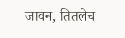जावन, तितलेच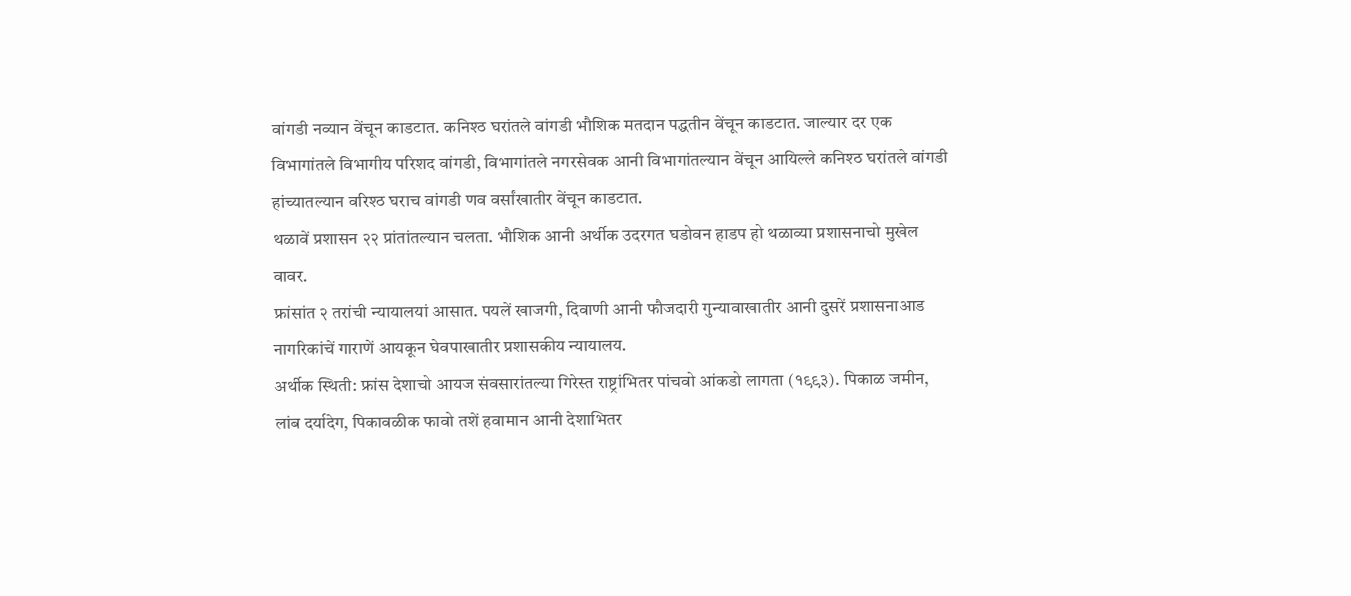वांगडी नव्यान वेंचून काडटात. कनिश्ठ घरांतले वांगडी भौशिक मतदान पद्धतीन वेंचून काडटात. जाल्यार दर एक विभागांतले विभागीय परिशद वांगडी, विभागांतले नगरसेवक आनी विभागांतल्यान वेंचून आयिल्ले कनिश्ठ घरांतले वांगडी हांच्यातल्यान वरिश्ठ घराच वांगडी णव वर्सांखातीर वेंचून काडटात.
थळावें प्रशासन २२ प्रांतांतल्यान चलता. भौशिक आनी अर्थीक उदरगत घडोवन हाडप हो थळाव्या प्रशासनाचो मुखेल वावर.
फ्रांसांत २ तरांची न्यायालयां आसात. पयलें खाजगी, दिवाणी आनी फौजदारी गुन्यावाखातीर आनी दुसरें प्रशासनाआड नागरिकांचें गाराणें आयकून घेवपाखातीर प्रशासकीय न्यायालय.
अर्थीक स्थिती: फ्रांस देशाचो आयज संवसारांतल्या गिरेस्त राष्ट्रांभितर पांचवो आंकडो लागता (१९९३). पिकाळ जमीन, लांब दर्यादेग, पिकावळीक फावो तशें हवामान आनी देशाभितर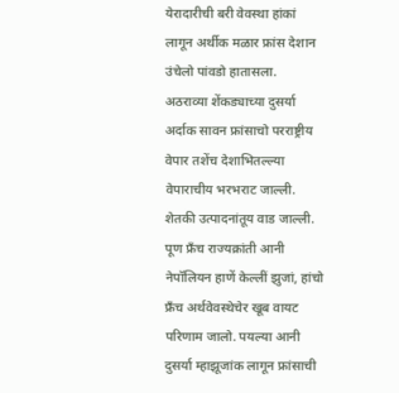येरादारीची बरी वेवस्था हांकां लागून अर्थीक मळार फ्रांस देशान उंचेलो पांवडो हातासला.
अठराव्या शेंकड्याच्या दुसर्या अर्दाक सावन फ्रांसाचो परराष्ट्रीय वेपार तशेंच देशाभितल्ल्या वेपाराचीय भरभराट जाल्ली. शेतकी उत्पादनांतूय वाड जाल्ली. पूण फ्रँच राज्यक्रांती आनी नेपॉलियन हाणें केल्लीं झुजां, हांचो फ्रँच अर्थवेवस्थेचेर खूब वायट परिणाम जालो. पयल्या आनी दुसर्या म्हाझूजांक लागून फ्रांसाची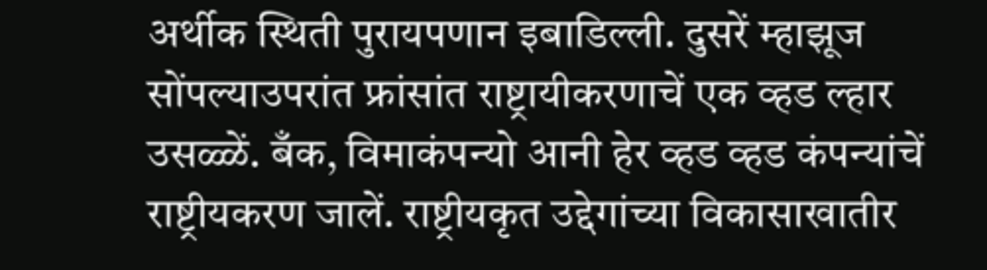अर्थीक स्थिती पुरायपणान इबाडिल्ली. दुसरें म्हाझूज सोंपल्याउपरांत फ्रांसांत राष्ट्रायीकरणाचें एक व्हड ल्हार उसळ्ळें. बँक, विमाकंपन्यो आनी हेर व्हड व्हड कंपन्यांचें राष्ट्रीयकरण जालें. राष्ट्रीयकृत उद्देगांच्या विकासाखातीर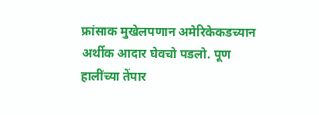फ्रांसाक मुखेलपणान अमेरिकेकडच्यान अर्थीक आदार घेवचो पडलो. पूण हालींच्या तेंपार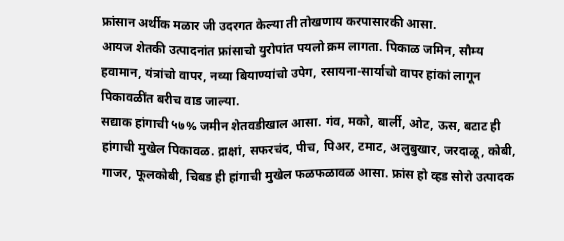फ्रांसान अर्थीक मळार जी उदरगत केल्या ती तोखणाय करपासारकी आसा.
आयज शेतकी उत्पादनांत फ्रांसाचो युरोपांत पयलो क्रम लागता. पिकाळ जमिन, सौम्य हवामान, यंत्रांचो वापर, नव्या बियाण्यांचो उपेग, रसायना-सार्याचो वापर हांकां लागून पिकावळींत बरीच वाड जाल्या.
सद्याक हांगाची ५७% जमीन शेतवडीखाल आसा. गंव, मको, बार्ली, ओट, ऊस, बटाट ही हांगाची मुखेल पिकावळ. द्राक्षां, सफरचंद, पीच, पिअर, टमाट, अलुबुखार, जरदाळू, कोबी, गाजर, फूलकोबी, चिबड ही हांगाची मुखेल फळफळावळ आसा. फ्रांस हो व्हड सोरो उत्पादक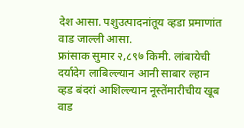देश आसा. पशुउत्पादनांतूय व्हडा प्रमाणांत वाड जाल्ली आसा.
फ्रांसाक सुमार २,८९७ किमी. लांबायेची दर्यादेग लाबिल्ल्यान आनी साबार ल्हान व्हड बंदरां आशिल्ल्यान नूस्तेंमारीचीय खूब वाड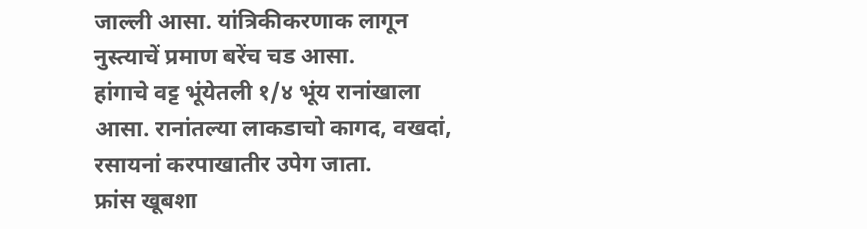जाल्ली आसा. यांत्रिकीकरणाक लागून नुस्त्याचें प्रमाण बरेंच चड आसा.
हांगाचे वट्ट भूंयेतली १/४ भूंय रानांखाला आसा. रानांतल्या लाकडाचो कागद, वखदां, रसायनां करपाखातीर उपेग जाता.
फ्रांस खूबशा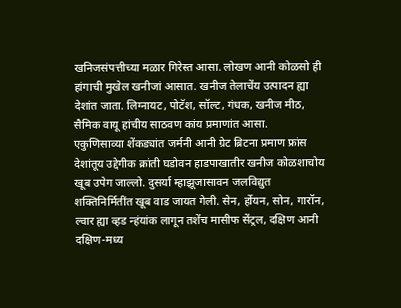खनिजसंपत्तीच्या मळार गिरेस्त आसा. लोखण आनी कोळसो ही हांगाची मुखेल खनीजां आसात. खनीज तेलाचेंय उत्पादन ह्या देशांत जाता. लिग्नायट, पोटॅश, सॉल्ट, गंधक, खनीज मीठ, सैमिक वायू हांचीय साठवण कांय प्रमाणांत आसा.
एकुणिसाव्या शेंकड्यांत जर्मनी आनी ग्रेट ब्रिटना प्रमाण फ्रांस देशांतूय उद्देगीक क्रांती घडोवन हाडपाखातीर खनीज कोळशाचोय खूब उपेग जाल्लो. दुसर्या म्हाझूजासावन जलविद्युत शक्तिनिर्मितींत खूब वाड जायत गेली. सेन, र्होयन, सोन, गारॉन, ल्वार ह्या व्हड न्हंयांक लागून तशेंच मासीफ सेंट्रल, दक्षिण आनी दक्षिण-मध्य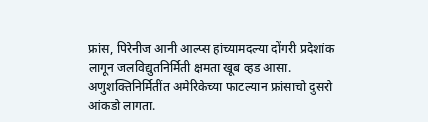फ्रांस, पिरेनीज आनी आल्प्स हांच्यामदल्या दोंगरी प्रदेशांक लागून जलविद्युतनिर्मिती क्षमता खूब व्हड आसा. अणुशक्तिनिर्मितींत अमेरिकेच्या फाटल्यान फ्रांसाचो दुसरो आंकडो लागता.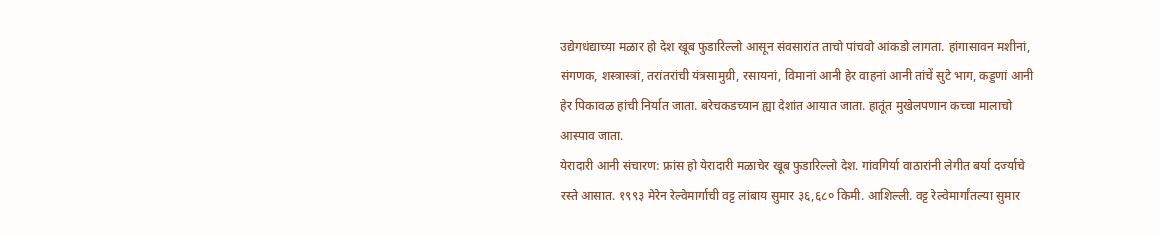उद्येगधंद्याच्या मळार हो देश खूब फुडारिल्लो आसून संवसारांत ताचो पांचवो आंकडो लागता. हांगासावन मशीनां, संगणक, शस्त्रास्त्रां, तरांतरांची यंत्रसामुग्री, रसायनां, विमानां आनी हेर वाहनां आनी तांचें सुटे भाग, कड्डणां आनी हेर पिकावळ हांची निर्यात जाता. बरेचकडच्यान ह्या देशांत आयात जाता. हातूंत मुखेलपणान कच्चा मालाचो आस्पाव जाता.
येरादारी आनी संचारण: फ्रांस हो येरादारी मळाचेर खूब फुडारिल्लो देश. गांवगिर्या वाठारांनी लेगीत बर्या दर्ज्याचे रस्ते आसात. १९९३ मेरेन रेल्वेमार्गाची वट्ट लांबाय सुमार ३६,६८० किमी. आशिल्ली. वट्ट रेल्वेमार्गांतल्या सुमार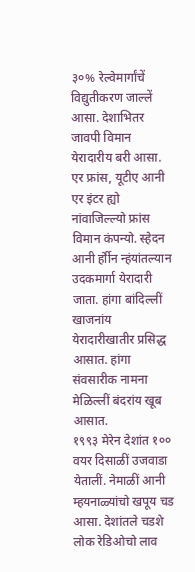३०% रेल्वेमार्गांचें विद्युतीकरण जाल्लें आसा. देशाभितर जावपी विमान येरादारीय बरी आसा. एर फ्रांस, यूटीए आनी एर इंटर ह्यो नांवाजिल्ल्यो फ्रांस विमान कंपन्यो. स्हेदन आनी र्होीन न्हंयांतल्यान उदकमार्गा येरादारी जाता. हांगा बांदिल्लीं खाजनांय येरादारीखातीर प्रसिद्ध आसात. हांगा संवसारीक नामना मेळिल्लीं बंदरांय खूब आसात.
१९९३ मेरेन देशांत १०० वयर दिसाळीं उजवाडा येतालीं. नेमाळीं आनी म्हयनाळ्यांचो खपूय चड आसा. देशांतले चडशे लोक रेडिओचो लाव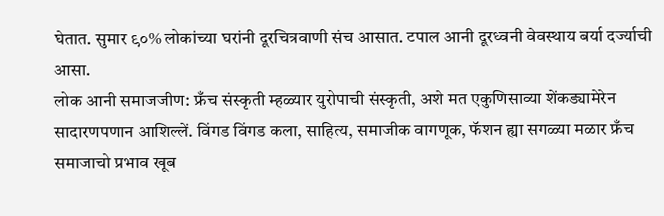घेतात. सुमार ९०% लोकांच्या घरांनी दूरचित्रवाणी संच आसात. टपाल आनी दूरध्वनी वेवस्थाय बर्या दर्ज्याची आसा.
लोक आनी समाजजीण: फ्रँच संस्कृती म्हळ्यार युरोपाची संस्कृती, अशे मत एकुणिसाव्या शेंकड्यामेरेन सादारणपणान आशिल्लें. विंगड विंगड कला, साहित्य, समाजीक वागणूक, फॅशन ह्या सगळ्या मळार फ्रँच समाजाचो प्रभाव खूब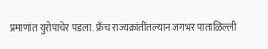प्रमाणांत युरोपाचेर पडला. फ्रँच राज्यक्रांतींतल्यान जगभर पाताळिल्ली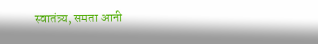स्वातंत्र्य, समता आनी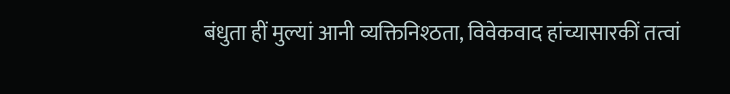बंधुता हीं मुल्यां आनी व्यक्तिनिश्ठता, विवेकवाद हांच्यासारकीं तत्वां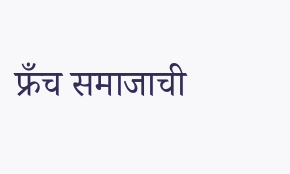फ्रँच समाजाची